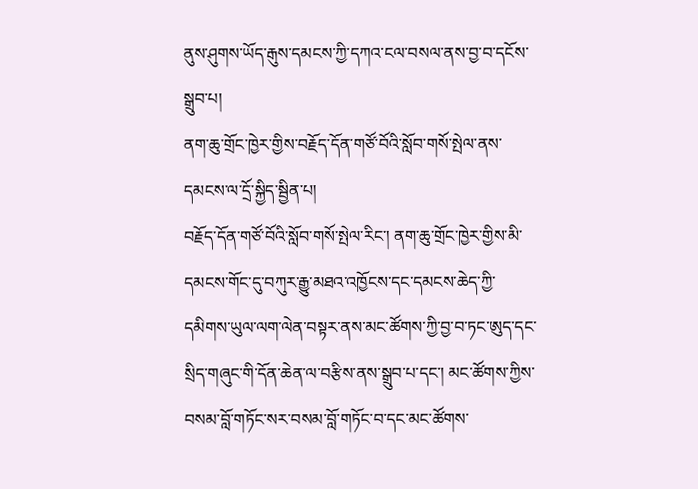ནུས་ཤུགས་ཡོད་རྒུས་དམངས་ཀྱི་དཀའ་ངལ་བསལ་ནས་བྱ་བ་དངོས་སྒྲུབ་པ།
ནག་ཆུ་གྲོང་ཁྱེར་གྱིས་བརྗོད་དོན་གཙོ་བོའི་སློབ་གསོ་སྤེལ་ནས་དམངས་ལ་དྲོ་སྐྱིད་སྦྱིན་པ།
བརྗོད་དོན་གཙོ་བོའི་སློབ་གསོ་སྤེལ་རིང་། ནག་ཆུ་གྲོང་ཁྱེར་གྱིས་མི་དམངས་གོང་དུ་བཀུར་རྒྱུ་མཐའ་འཁྱོངས་དང་དམངས་ཆེད་ཀྱི་དམིགས་ཡུལ་ལག་ལེན་བསྟར་ནས་མང་ཚོགས་ཀྱི་བྱ་བ་ཏང་ཨུད་དང་སྲིད་གཞུང་གི་དོན་ཆེན་ལ་བརྩིས་ནས་སྒྲུབ་པ་དང་། མང་ཚོགས་ཀྱིས་བསམ་བློ་གཏོང་སར་བསམ་བློ་གཏོང་བ་དང་མང་ཚོགས་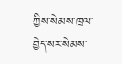ཀྱིས་སེམས་ཁྲལ་བྱེད་སར་སེམས་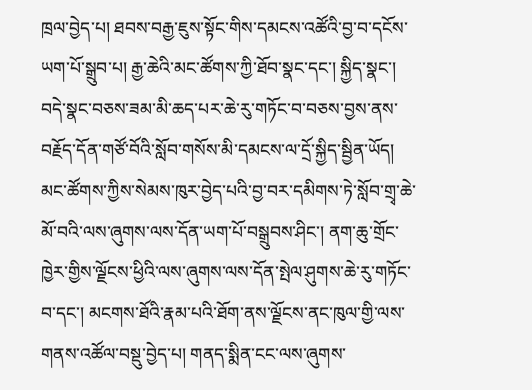ཁྲལ་བྱེད་པ། ཐབས་བརྒྱ་ཇུས་སྟོང་གིས་དམངས་འཚོའི་བྱ་བ་དངོས་ཡག་པོ་སྒྲུབ་པ། རྒྱ་ཆེའི་མང་ཚོགས་ཀྱི་ཐོབ་སྣང་དང་། སྐྱིད་སྣང་། བདེ་སྣང་བཅས་ཟམ་མི་ཆད་པར་ཆེ་རུ་གཏོང་བ་བཅས་བྱས་ནས་བརྗོད་དོན་གཙོ་བོའི་སློབ་གསོས་མི་དམངས་ལ་དྲོ་སྐྱིད་སྦྱིན་ཡོད།
མང་ཚོགས་ཀྱིས་སེམས་ཁུར་བྱེད་པའི་བྱ་བར་དམིགས་ཏེ་སློབ་གྲྭ་ཆེ་མོ་བའི་ལས་ཞུགས་ལས་དོན་ཡག་པོ་བསྒྲུབས་ཤིང་། ནག་ཆུ་གྲོང་ཁྱེར་གྱིས་ལྗོངས་ཕྱིའི་ལས་ཞུགས་ལས་དོན་སྤེལ་ཤུགས་ཆེ་རུ་གཏོང་བ་དང་། མངགས་ཐོའི་རྣམ་པའི་ཐོག་ནས་ལྗོངས་ནང་ཁུལ་གྱི་ལས་གནས་འཚོལ་བསྡུ་བྱེད་པ། གནད་སྨིན་ངང་ལས་ཞུགས་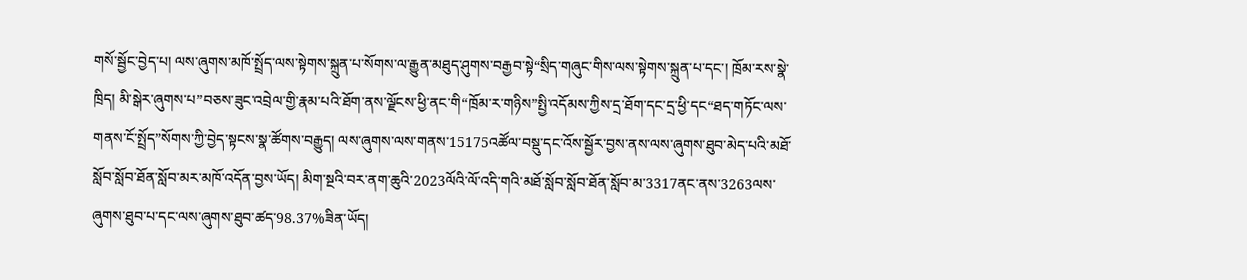གསོ་སྦྱོང་བྱེད་པ། ལས་ཞུགས་མཁོ་སྤྲོད་ལས་སྟེགས་སྐྲུན་པ་སོགས་ལ་རྒྱུན་མཐུད་ཤུགས་བརྒྱབ་སྟེ“སྲིད་གཞུང་གིས་ལས་སྟེགས་སྐྲུན་པ་དང་། ཁྲོམ་རས་སྣེ་ཁྲིད། མི་སྒེར་ཞུགས་པ”བཅས་ཟུང་འབྲེལ་གྱི་རྣམ་པའི་ཐོག་ནས་ལྗོངས་ཕྱི་ནང་གི“ཁྲོམ་ར་གཉིས”སྤྱི་འདོམས་ཀྱིས་དྲ་ཐོག་དང་དྲ་ཕྱི་དང“ཐད་གཏོང་ལས་གནས་ངོ་སྤྲོད”སོགས་ཀྱི་བྱེད་སྟངས་སྣ་ཚོགས་བརྒྱུད། ལས་ཞུགས་ལས་གནས་15175འཚོལ་བསྡུ་དང་འོས་སྦྱོར་བྱས་ནས་ལས་ཞུགས་ཐུབ་མེད་པའི་མཐོ་སློབ་སློབ་ཐོན་སློབ་མར་མཁོ་འདོན་བྱས་ཡོད། མིག་སྔའི་བར་ནག་ཆུའི་2023ལོའི་ལོ་འདི་གའི་མཐོ་སློབ་སློབ་ཐོན་སློབ་མ་3317ནང་ནས་3263ལས་ཞུགས་ཐུབ་པ་དང་ལས་ཞུགས་ཐུབ་ཚད་98.37%ཟིན་ཡོད།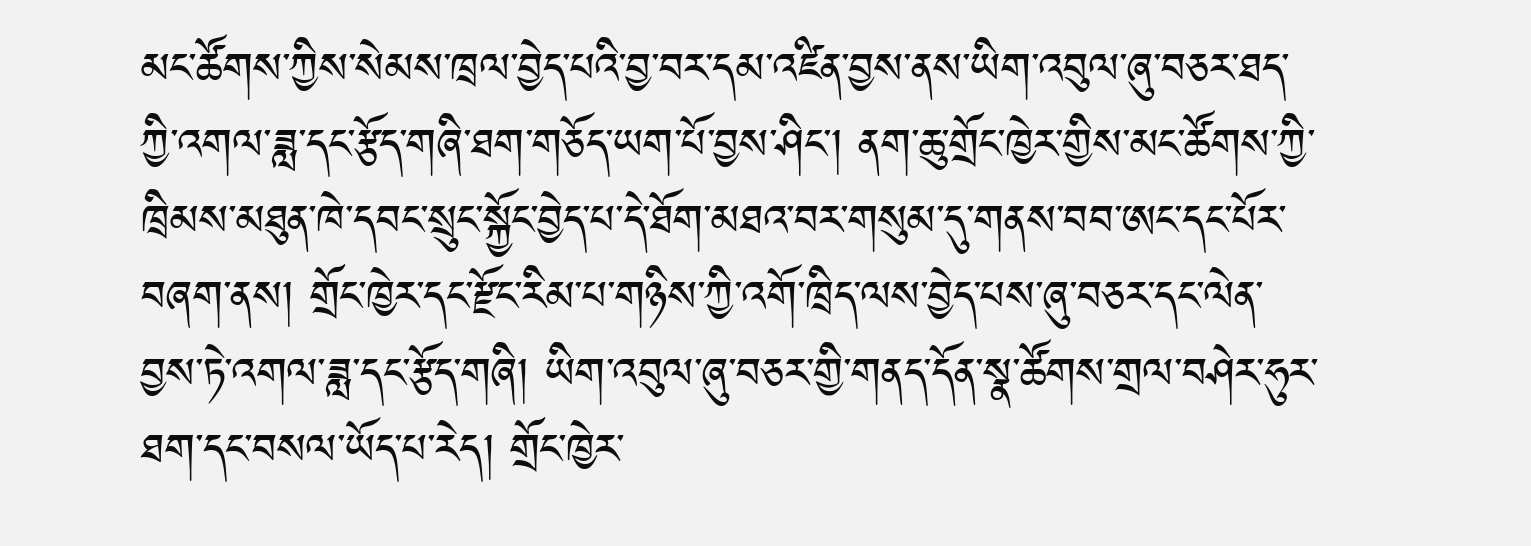མང་ཚོགས་ཀྱིས་སེམས་ཁྲལ་བྱེད་པའི་བྱ་བར་དམ་འཛིན་བྱས་ནས་ཡིག་འབུལ་ཞུ་བཅར་ཐད་ཀྱི་འགལ་ཟླ་དང་རྩོད་གཞི་ཐག་གཅོད་ཡག་པོ་བྱས་ཤིང་། ནག་ཆུ་གྲོང་ཁྱེར་གྱིས་མང་ཚོགས་ཀྱི་ཁྲིམས་མཐུན་ཁེ་དབང་སྲུང་སྐྱོང་བྱེད་པ་དེ་ཐོག་མཐའ་བར་གསུམ་དུ་གནས་བབ་ཨང་དང་པོར་བཞག་ནས། གྲོང་ཁྱེར་དང་རྫོང་རིམ་པ་གཉིས་ཀྱི་འགོ་ཁྲིད་ལས་བྱེད་པས་ཞུ་བཅར་དང་ལེན་བྱས་ཏེ་འགལ་ཟླ་དང་རྩོད་གཞི། ཡིག་འབུལ་ཞུ་བཅར་གྱི་གནད་དོན་སྣ་ཚོགས་གྲལ་བཤེར་ཧུར་ཐག་དང་བསལ་ཡོད་པ་རེད། གྲོང་ཁྱེར་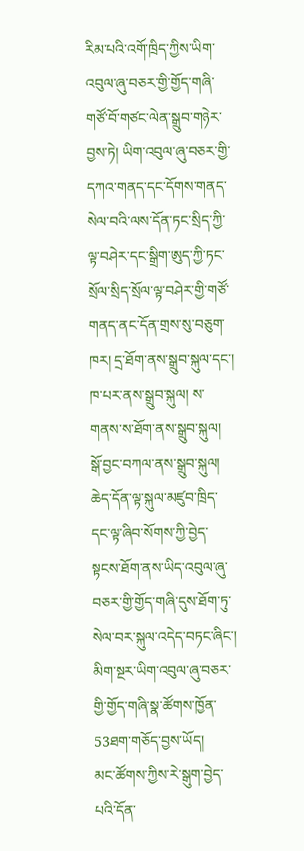རིམ་པའི་འགོ་ཁྲིད་ཀྱིས་ཡིག་འབུལ་ཞུ་བཅར་གྱི་གྱོད་གཞི་གཙོ་བོ་གཙང་ལེན་སྒྲུབ་གཉེར་བྱས་ཏེ། ཡིག་འབུལ་ཞུ་བཅར་གྱི་དཀའ་གནད་དང་དོགས་གནད་སེལ་བའི་ལས་དོན་ཏང་སྲིད་ཀྱི་ལྟ་བཤེར་དང་སྒྲིག་ཨུད་ཀྱི་ཏང་སྲོལ་སྲིད་སྲོལ་ལྟ་བཤེར་གྱི་གཙོ་གནད་ནང་དོན་གྲས་སུ་བཅུག་ཁར། དྲ་ཐོག་ནས་སྒྲུབ་སྐུལ་དང་། ཁ་པར་ནས་སྒྲུབ་སྐུལ། ས་གནས་ས་ཐོག་ནས་སྒྲུབ་སྐུལ། སྒོ་བྱང་བཀལ་ནས་སྒྲུབ་སྐུལ། ཆེད་དོན་ལྟ་སྐུལ་མཛུབ་ཁྲིད་དང་ལྟ་ཞིབ་སོགས་ཀྱི་བྱེད་སྟངས་ཐོག་ནས་ཡིད་འབུལ་ཞུ་བཅར་གྱི་གྱོད་གཞི་དུས་ཐོག་ཏུ་སེལ་བར་སྐུལ་འདེད་བཏང་ཞིང་། མིག་སྔར་ཡིག་འབུལ་ཞུ་བཅར་གྱི་གྱོད་གཞི་སྣ་ཚོགས་ཁྱོན་53ཐག་གཅོད་བྱས་ཡོད།
མང་ཚོགས་ཀྱིས་རེ་སྒུག་བྱེད་པའི་དོན་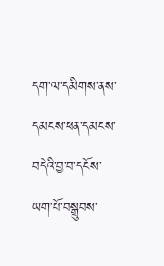དག་ལ་དམིགས་ནས་དམངས་ཕན་དམངས་བདེའི་བྱ་བ་དངོས་ཡག་པོ་བསྒྲུབས་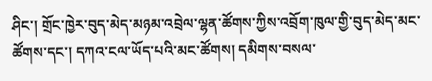ཤིང་། གྲོང་ཁྱེར་བུད་མེད་མཉམ་འབྲེལ་ལྷན་ཚོགས་ཀྱིས་འབྲོག་ཁུལ་གྱི་བུད་མེད་མང་ཚོགས་དང་། དཀའ་ངལ་ཡོད་པའི་མང་ཚོགས། དམིགས་བསལ་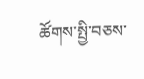ཚོགས་སྤྱི་བཅས་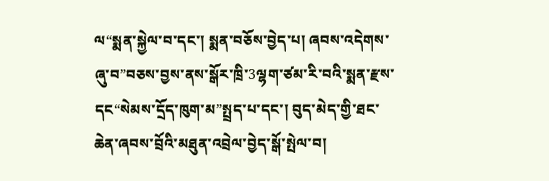ལ“སྨན་སྐྱེལ་བ་དང་། སྨན་བཅོས་བྱེད་པ། ཞབས་འདེགས་ཞུ་བ”བཅས་བྱས་ནས་སྒོར་ཁྲི་3ལྷག་ཙམ་རི་བའི་སྨན་རྫས་དང“སེམས་དྲོད་ཁུག་མ”སྤྲད་པ་དང་། བུད་མེད་གྱི་ཐང་ཆེན་ཞབས་བྲོའི་མཐུན་འབྲེལ་བྱེད་སྒོ་སྤེལ་བ།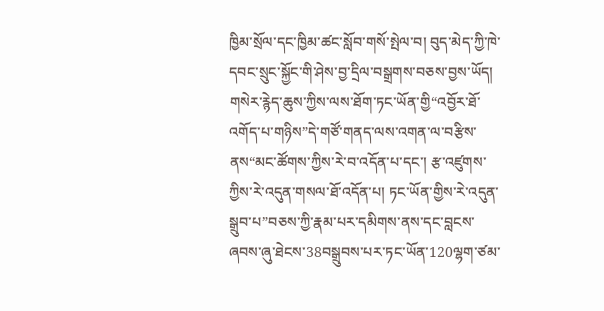ཁྱིམ་སྲོལ་དང་ཁྱིམ་ཚང་སློབ་གསོ་སྤེལ་བ། བུད་མེད་ཀྱི་ཁེ་དབང་སྲུང་སྐྱོང་གི་ཤེས་བྱ་དྲིལ་བསྒྲགས་བཅས་བྱས་ཡོད། གསེར་རྙེད་ཆུས་ཀྱིས་ལས་ཐོག་ཏང་ཡོན་གྱི“འབྱོར་ཐོ་འགོད་པ་གཉིས”དེ་གཙོ་གནད་ལས་འགན་ལ་བརྩིས་ནས“མང་ཚོགས་ཀྱིས་རེ་བ་འདོན་པ་དང་། རྩ་འཛུགས་ཀྱིས་རེ་འདུན་གསལ་ཐོ་འདོན་པ། ཏང་ཡོན་གྱིས་རེ་འདུན་སྒྲུབ་པ”བཅས་ཀྱི་རྣམ་པར་དམིགས་ནས་དང་བླངས་ཞབས་ཞུ་ཐེངས་38བསྒྲུབས་པར་ཏང་ཡོན་120ལྷག་ཙམ་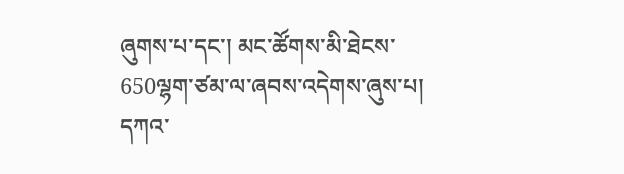ཞུགས་པ་དང་། མང་ཚོགས་མི་ཐེངས་650ལྷག་ཙམ་ལ་ཞབས་འདེགས་ཞུས་པ། དཀའ་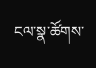ངལ་སྣ་ཚོགས་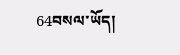64བསལ་ཡོད།